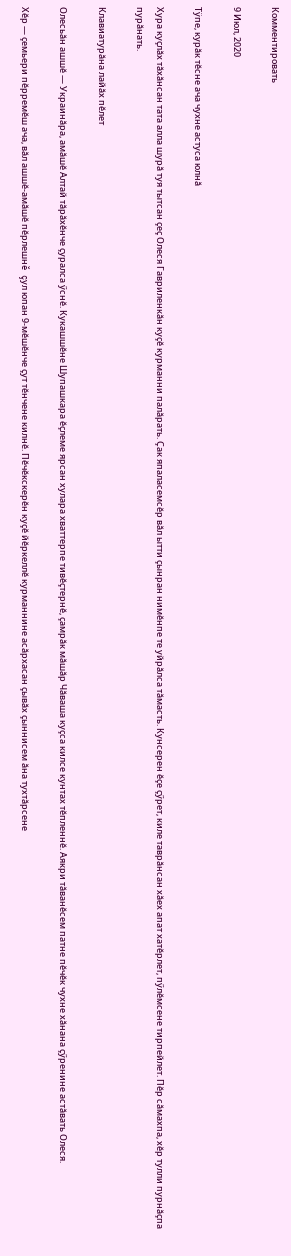Комментировать

9 Июл, 2020

Тÿпе, курăк тĕсне ача чухне астуса юлнă

Хура куçлăх тăхăнсан тата алла шурă туя тытсан çеç Олеся Гавриленкăн куçĕ курманни палăрать. Çак япаласемсĕр вăл ытти çынран нимĕнпе те уйрăлса тăмасть. Кунсерен ĕçе çӳрет, киле таврăнсан хăех апат хатĕрлет, пӳлĕмсене тирпейлет. Пĕр сăмахпа, хĕр тулли пурнăçпа пурăнать.

Клавиатурăна лайăх пĕлет

Олесьăн ашшĕ — Украинăра, амăшĕ Алтай тăрăхĕнче çуралса ӳснĕ. Кукашшĕне Шупашкара ĕçлеме ярсан хулара хваттерпе тивĕçтернĕ, çамрăк мăшăр Чăваша куçса килсе кунтах тĕпленнĕ. Аякри тăванĕсем патне пĕчĕк чухне хăнана çӳренине астăвать Олеся.

Хĕр — çемьери пĕрремĕш ача, вăл ашшĕ-амăшĕ пĕрлешнĕ çул юпан 9-мĕшĕнче çут тĕнчене килнĕ. Пĕчĕкскерĕн куçĕ йĕркеллĕ курманнине асăрхасан çывăх çыннисем ăна тухтăрсене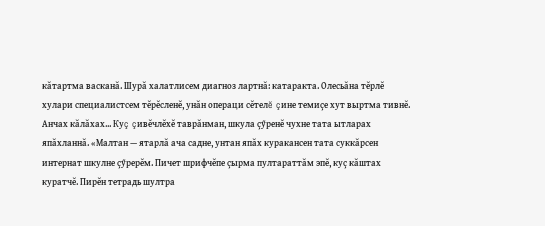кăтартма васканă. Шурă халатлисем диагноз лартнă: катаракта. Олесьăна тĕрлĕ хулари специалистсем тĕрĕсленĕ, унăн операци сĕтелĕ çине темиçе хут выртма тивнĕ. Анчах кăлăхах... Куç çивĕчлĕхĕ таврăнман, шкула çӳренĕ чухне тата ытларах япăхланнă. «Малтан — ятарлă ача садне, унтан япăх куракансен тата суккăрсен интернат шкулне çӳрерĕм. Пичет шрифчĕпе çырма пултараттăм эпĕ, куç кăштах куратчĕ. Пирĕн тетрадь шултра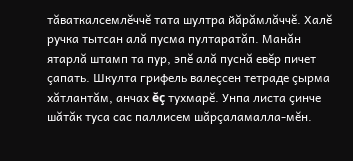тăваткалсемлĕччĕ тата шултра йăрăмлăччĕ. Халĕ ручка тытсан алă пусма пултаратăп. Манăн ятарлă штамп та пур, эпĕ алă пуснă евĕр пичет çапать. Шкулта грифель валеçсен тетраде çырма хăтлантăм, анчах ĕç тухмарĕ. Унпа листа çинче шăтăк туса сас паллисем шăрçаламалла-мĕн.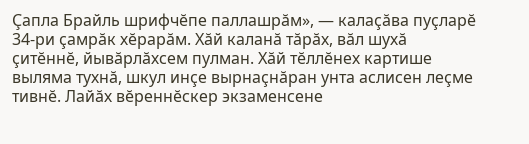Çапла Брайль шрифчĕпе паллашрăм», — калаçăва пуçларĕ 34-ри çамрăк хĕрарăм. Хăй каланă тăрăх, вăл шухă çитĕннĕ, йывăрлăхсем пулман. Хăй тĕллĕнех картише выляма тухнă, шкул инçе вырнаçнăран унта аслисен леçме тивнĕ. Лайăх вĕреннĕскер экзаменсене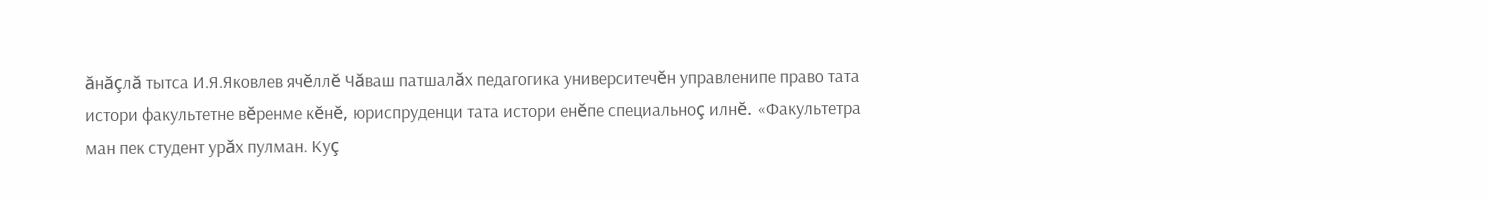ăнăçлă тытса И.Я.Яковлев ячĕллĕ Чăваш патшалăх педагогика университечĕн управленипе право тата истори факультетне вĕренме кĕнĕ, юриспруденци тата истори енĕпе специальноç илнĕ. «Факультетра ман пек студент урăх пулман. Куç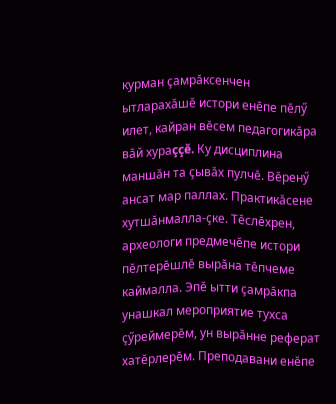курман çамрăксенчен ытларахăшĕ истори енĕпе пĕлӳ илет, кайран вĕсем педагогикăра вăй хураççĕ. Ку дисциплина маншăн та çывăх пулчĕ. Вĕренӳ ансат мар паллах. Практикăсене хутшăнмалла-çке. Тĕслĕхрен, археологи предмечĕпе истори пĕлтерĕшлĕ вырăна тĕпчеме каймалла. Эпĕ ытти çамрăкпа унашкал мероприятие тухса çӳреймерĕм, ун вырăнне реферат хатĕрлерĕм. Преподавани енĕпе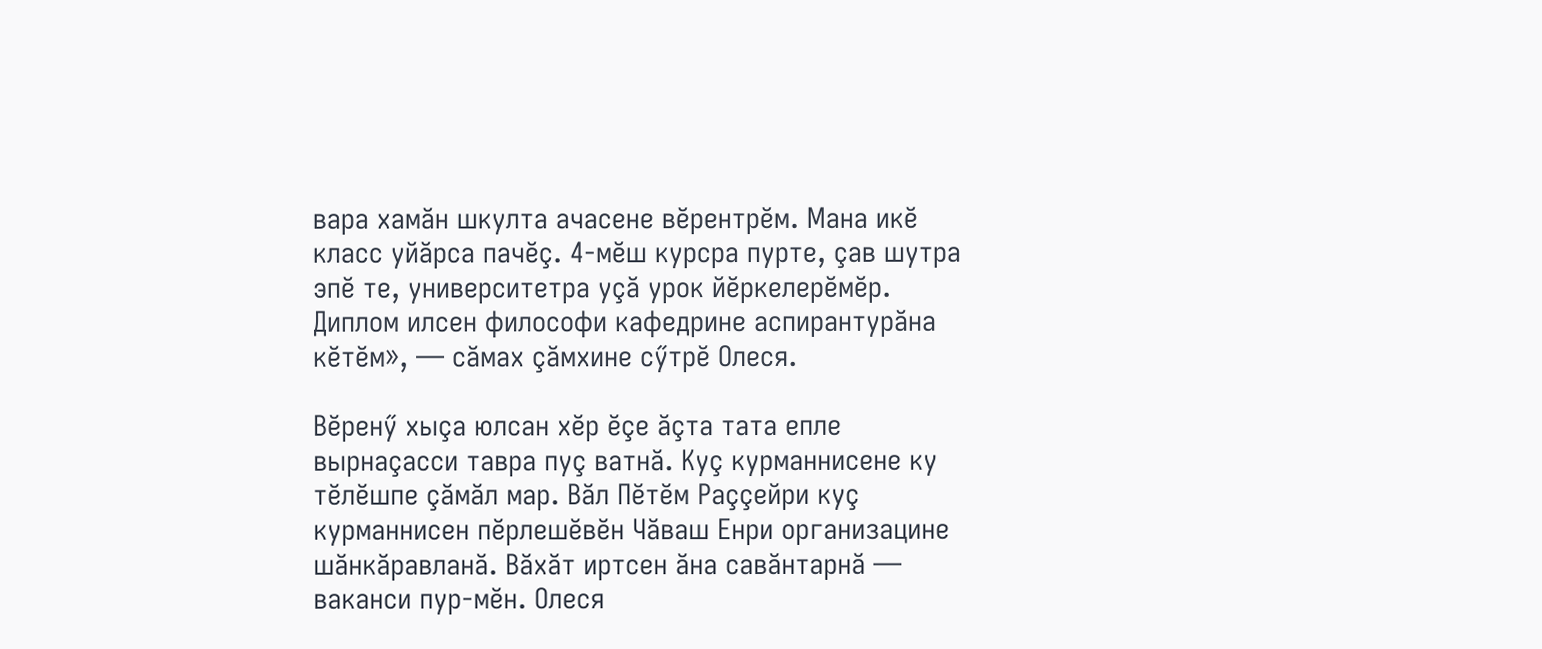вара хамăн шкулта ачасене вĕрентрĕм. Мана икĕ класс уйăрса пачĕç. 4-мĕш курсра пурте, çав шутра эпĕ те, университетра уçă урок йĕркелерĕмĕр. Диплом илсен философи кафедрине аспирантурăна кĕтĕм», — сăмах çăмхине сӳтрĕ Олеся.

Вĕренӳ хыçа юлсан хĕр ĕçе ăçта тата епле вырнаçасси тавра пуç ватнă. Куç курманнисене ку тĕлĕшпе çăмăл мар. Вăл Пĕтĕм Раççейри куç курманнисен пĕрлешĕвĕн Чăваш Енри организацине шăнкăравланă. Вăхăт иртсен ăна савăнтарнă — ваканси пур-мĕн. Олеся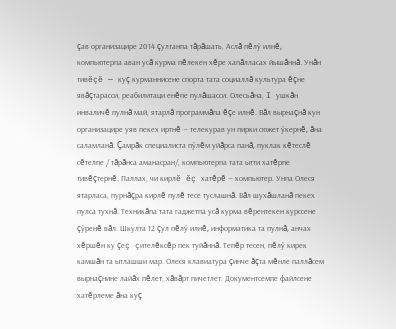çав организацире 2014 çултанпа тăрăшать. Аслă пĕлӳ илнĕ, компьютерпа аван усă курма пĕлекен хĕре хапăлласах йышăннă. Унăн тивĕçĕ — куç курманнисене спорта тата социаллă культура ĕçне явăçтарасси, реабилитаци енĕпе пулăшасси. Олесьăна, I ушкăн инваличĕ пулнă май, ятарлă программăпа ĕçе илнĕ. Вăл вырнаçнă кун организацире уяв пекех иртнĕ — телекурав ун пирки сюжет ӳкернĕ, ăна саламланă. Çамрăк специалиста пӳлĕм уйăрса панă, пуклак кĕтеслĕ сĕтелпе / тăрăнса аманасран/, компьютерпа тата ытти хатĕрпе тивĕçтернĕ. Паллах, чи кирлĕ ĕç хатĕрĕ — компьютер. Унпа Олеся ятарласа, пурнăçра кирлĕ пулĕ тесе туслашнă. Вăл шухăшланă пекех пулса тухнă. Техникăпа тата гаджетпа усă курма вĕрентекен курссене çӳренĕ вăл. Шкулта 12 çул пĕлӳ илнĕ, информатика та пулнă, анчах хĕршĕн ку çеç çителĕксĕр пек туйăннă. Тепĕр тесен, пĕлӳ кирек камшăн та ытлашши мар. Олеся клавиатура çинче ăçта мĕнле паллăсем вырнаçнине лайăх пĕлет, хăвăрт пичетлет. Документсемпе файлсене хатĕрлеме ăна куç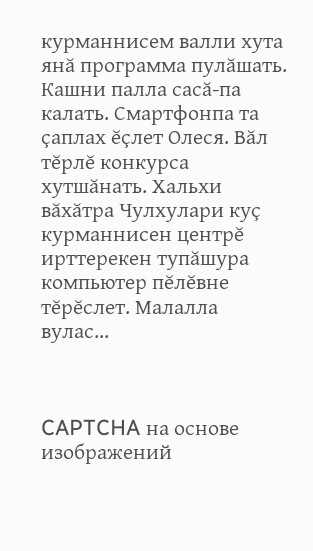курманнисем валли хута янă программа пулăшать. Кашни палла сасă-па калать. Смартфонпа та çаплах ĕçлет Олеся. Вăл тĕрлĕ конкурса хутшăнать. Хальхи вăхăтра Чулхулари куç курманнисен центрĕ ирттерекен тупăшура компьютер пĕлĕвне тĕрĕслет. Малалла вулас...



CAPTCHA на основе изображений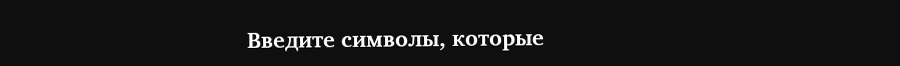Введите символы, которые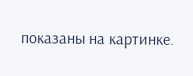показаны на картинке.